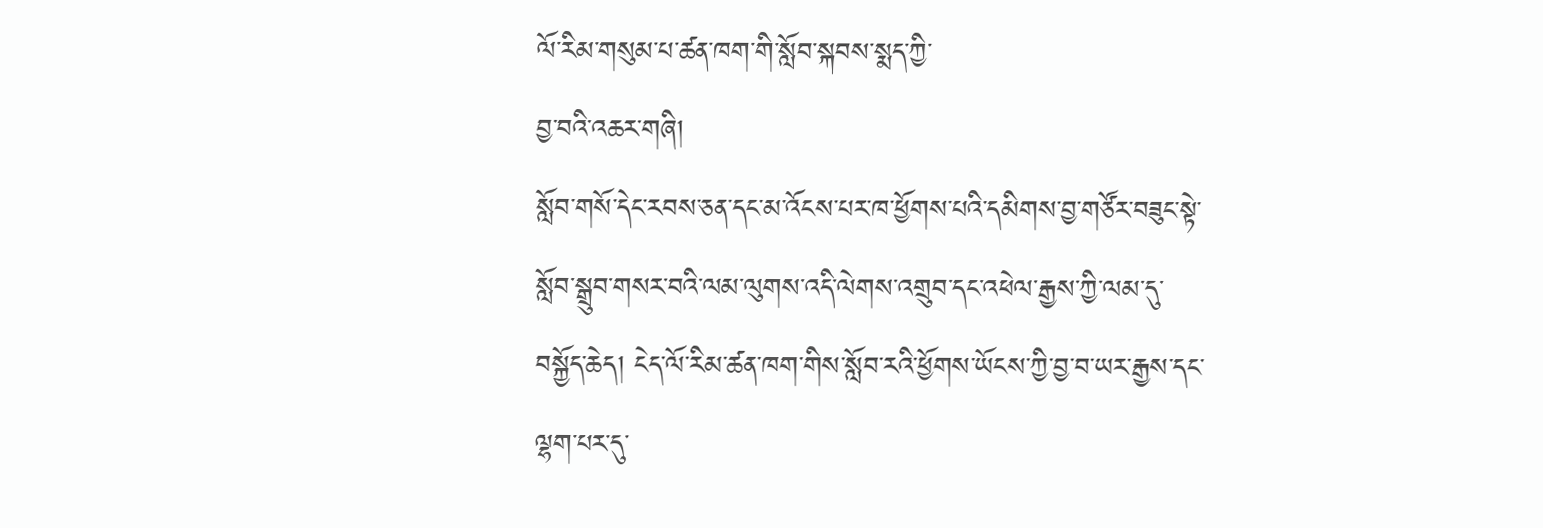ལོ་རིམ་གསུམ་པ་ཚན་ཁག་གི་སློབ་སྐབས་སྨད་ཀྱི་
བྱ་བའི་འཆར་གཞི།
སློབ་གསོ་དེང་རབས་ཅན་དང་མ་འོངས་པར་ཁ་ཕྱོགས་པའི་དམིགས་བྱ་གཙོར་བཟུང་སྟེ་སློབ་སྒྲུབ་གསར་བའི་ལམ་ལུགས་འདི་ལེགས་འགྲུབ་དང་འཕེལ་རྒྱས་ཀྱི་ལམ་དུ་བསྐྱོད་ཆེད། ངེད་ལོ་རིམ་ཚན་ཁག་གིས་སློབ་རའི་ཕྱོགས་ཡོངས་ཀྱི་བྱ་བ་ཡར་རྒྱས་དང་ལྷག་པར་དུ་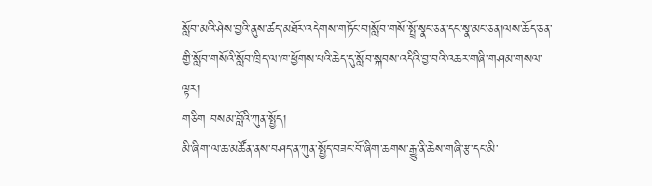སློབ་མའི་ཤེས་བྱའི་ནུས་ཚད་མཐོར་འདེགས་གཏོང་བ།སློབ་གསོ་སྤྲོ་སྣང་ཅན་དང་སྣ་མང་ཅན།ལས་ཆོད་ཅན་གྱི་སློབ་གསོའི་སློབ་ཁྲིད་ལ་ཁ་ཕྱོགས་པའི་ཆེད་དུ་སློབ་སྐབས་འདིའི་བྱ་བའི་འཆར་གཞི་གཤམ་གསལ་ལྟར།
གཅིག བསམ་བློའི་ཀུན་སྤྱོད།
མི་ཞིག་ལ་ཆ་མཚོན་ནས་བཤད་ན་ཀུན་སྤྱོད་བཟང་བོ་ཞིག་ཆགས་རྒྱུ་ནི་ཆེས་གཞི་རྩ་དང་མི་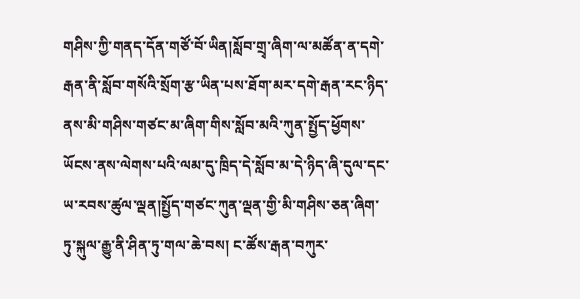གཤིས་ཀྱི་གནད་དོན་གཙོ་བོ་ཡིན།སློབ་གྲྭ་ཞིག་ལ་མཚོན་ན་དགེ་རྒན་ནི་སློབ་གསོའི་སྲོག་རྩ་ཡིན་པས་ཐོག་མར་དགེ་རྒན་རང་ཉིད་ནས་མི་གཤིས་གཙང་མ་ཞིག་གིས་སློབ་མའི་ཀུན་སྤྱོད་ཕྱོགས་ཡོངས་ནས་ལེགས་པའི་ལམ་དུ་ཁྲིད་དེ་སློབ་མ་དེ་ཉིད་ཞི་དུལ་དང་ཡ་རབས་ཚུལ་ལྡན།སྤྱོད་གཙང་ཀུན་ལྡན་གྱི་མི་གཤིས་ཅན་ཞིག་ཏུ་སྐུལ་རྒྱུ་ནི་ཤིན་ཏུ་གལ་ཆེ་བས། ང་ཚོས་རྒན་བཀུར་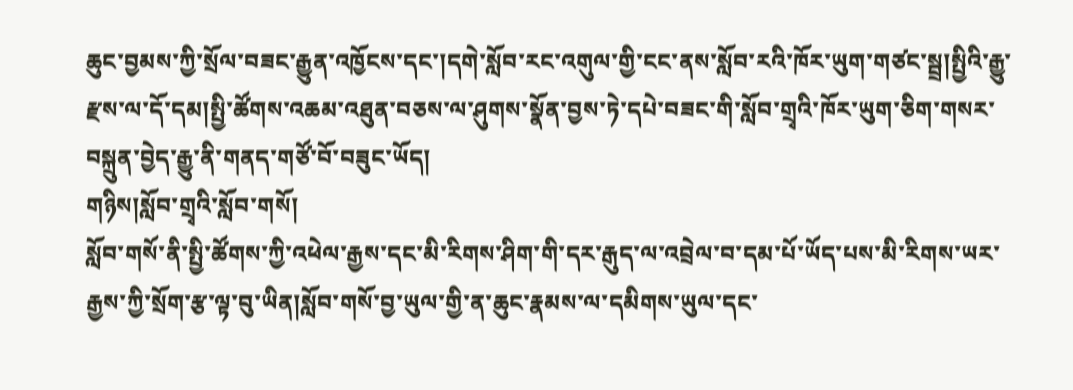ཆུང་བྱམས་ཀྱི་སྲོལ་བཟང་རྒྱུན་འཁྱོངས་དང་།དགེ་སློབ་རང་འགུལ་གྱི་ངང་ནས་སློབ་རའི་ཁོར་ཡུག་གཙང་སྦྲ།སྤྱིའི་རྒྱུ་རྫས་ལ་དོ་དམ།སྤྱི་ཚོགས་འཆམ་འཐུན་བཅས་ལ་ཤུགས་སྣོན་བྱས་ཏེ་དཔེ་བཟང་གི་སློབ་གྲྭའི་ཁོར་ཡུག་ཅིག་གསར་བསྐྲུན་བྱེད་རྒྱུ་ནི་གནད་གཙོ་བོ་བཟུང་ཡོད།
གཉིས།སློབ་གྲྭའི་སློབ་གསོ།
སློབ་གསོ་ནི་སྤྱི་ཚོགས་ཀྱི་འཕེལ་རྒྱས་དང་མི་རིགས་ཤིག་གི་དར་རྒུད་ལ་འབྲེལ་བ་དམ་པོ་ཡོད་པས་མི་རིགས་ཡར་རྒྱས་ཀྱི་སྲོག་རྩ་ལྟ་བུ་ཡིན།སློབ་གསོ་བྱ་ཡུལ་གྱི་ན་ཆུང་རྣམས་ལ་དམིགས་ཡུལ་དང་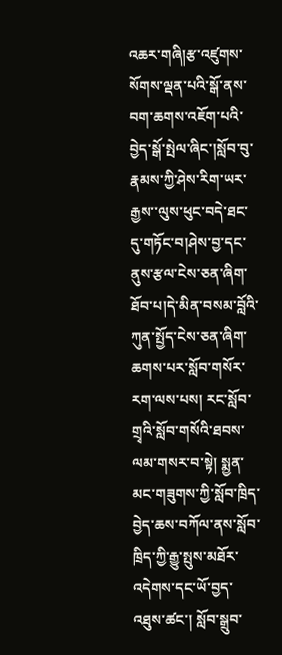འཆར་གཞི།རྩ་འཛུགས་སོགས་ལྡན་པའི་སྒོ་ནས་བག་ཆགས་འཇོག་པའི་བྱེད་སྒོ་སྤེལ་ཞིང་།སློབ་བུ་རྣམས་ཀྱི་ཤེས་རིག་ཡར་རྒྱས་་ལུས་ཕུང་བདེ་ཐང་དུ་གཏོང་བ།ཤེས་བྱ་དང་ནུས་རྩལ་ངེས་ཅན་ཞིག་ཐོབ་པ།དེ་མིན་བསམ་བློའི་ཀུན་སྤྱོད་ངེས་ཅན་ཞིག་ཆགས་པར་སློབ་གསོར་རག་ལས་པས། རང་སློབ་གྲྭའི་སློབ་གསོའི་ཐབས་ལམ་གསར་བ་སྟེ། སྨྱན་མང་གཟུགས་ཀྱི་སློབ་ཁྲིད་བྱེད་ཆས་བཀོལ་ནས་སློབ་ཁྲིད་ཀྱི་རྒྱུ་སྤུས་མཐོར་འདེགས་དང་ཡོ་བྱད་འཐུས་ཚང་། སློབ་སྒྲུབ་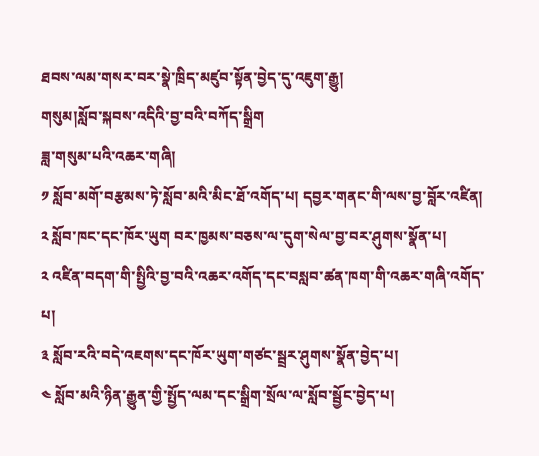ཐབས་ལམ་གསར་བར་སྣེ་ཁྲིད་མཛུབ་སྟོན་བྱེད་དུ་འཇུག་རྒྱུ།
གསུམ།སློབ་སྐབས་འདིའི་བྱ་བའི་བཀོད་སྒྲིག
ཟླ་གསུམ་པའི་འཆར་གཞི།
༡ སློབ་མགོ་བརྩམས་ཏེ་སློབ་མའི་མིང་ཐོ་འགོད་པ། དབྱར་གནང་གི་ལས་བྱ་བློར་འཛིན།
༢ སློབ་ཁང་དང་ཁོར་ཡུག བར་ཁྱམས་བཅས་ལ་དུག་སེལ་བྱ་བར་ཤུགས་སྣོན་པ།
༢ འཛིན་བདག་གི་སྤྱིའི་བྱ་བའི་འཆར་འགོད་དང་བསླབ་ཚན་ཁག་གི་འཆར་གཞི་འགོད་པ།
༣ སློབ་རའི་བདེ་འཇགས་དང་ཁོར་ཡུག་གཙང་སྦྲར་ཤུགས་སྣོན་བྱེད་པ།
༤ སློབ་མའི་ཉིན་རྒྱུན་གྱི་སྤྱོད་ལམ་དང་སྒྲིག་སྲོལ་ལ་སློབ་སྦྱོང་བྱེད་པ།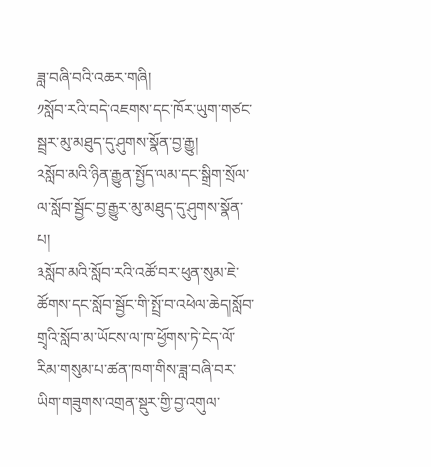ཟླ་བཞི་བའི་འཆར་གཞི།
༡སློབ་རའི་བདེ་འཇགས་དང་ཁོར་ཡུག་གཙང་སྦྲར་མུ་མཐུད་དུ་ཤུགས་སྣོན་བྱ་རྒྱུ།
༢སློབ་མའི་ཉིན་རྒྱུན་སྤྱོད་ལམ་དང་སྒྲིག་སྲོལ་ལ་སློབ་སྦྱོང་བྱ་རྒྱུར་མུ་མཐུད་དུ་ཤུགས་སྣོན་པ།
༣སློབ་མའི་སློབ་རའི་འཚོ་བར་ཕུན་སུམ་ཇེ་ཚོགས་དང་སློབ་སྦྱོང་གི་སྤྲོ་བ་འཕེལ་ཆེད།སློབ་གྲྭའི་སློབ་མ་ཡོངས་ལ་ཁ་ཕྱོགས་ཏེ་ངེད་ལོ་རིམ་གསུམ་པ་ཚན་ཁག་གིས་ཟླ་བཞི་བར་ཡིག་གཟུགས་འགྲན་སྡུར་གྱི་བྱ་འགུལ་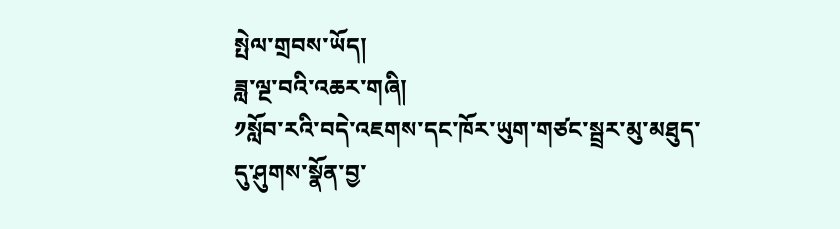སྤེལ་གྲབས་ཡོད།
ཟླ་ལྔ་བའི་འཆར་གཞི།
༡སློབ་རའི་བདེ་འཇགས་དང་ཁོར་ཡུག་གཙང་སྦྲར་མུ་མཐུད་དུ་ཤུགས་སྣོན་བྱ་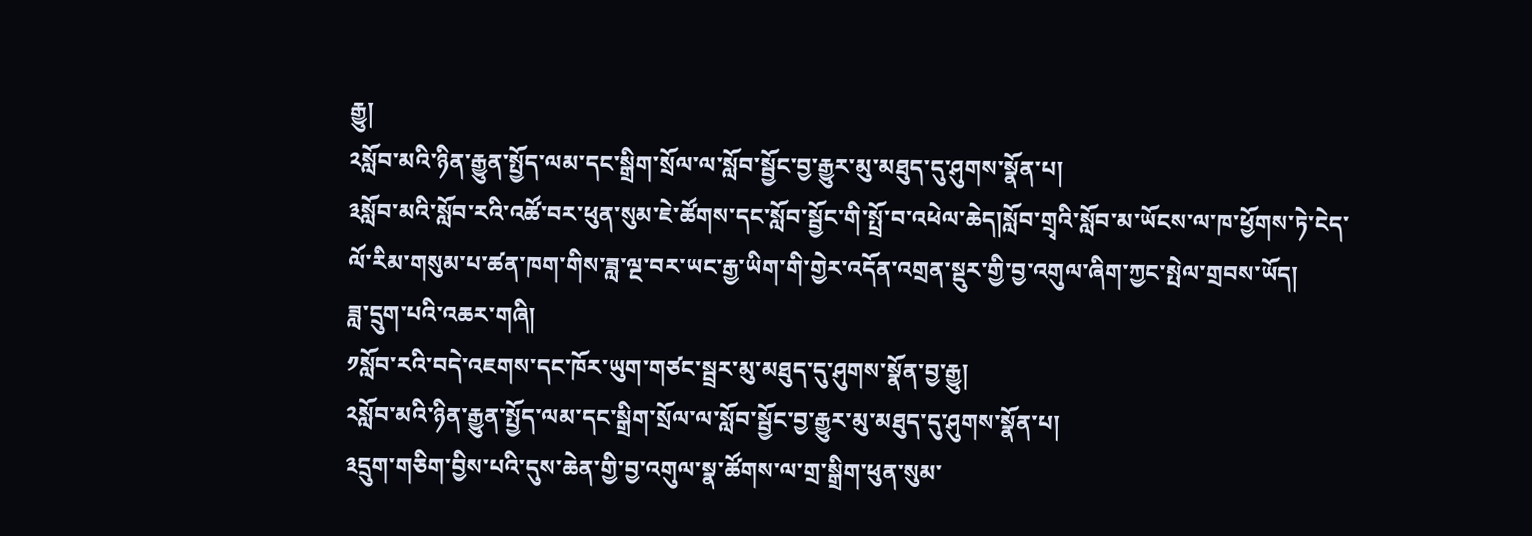རྒྱུ།
༢སློབ་མའི་ཉིན་རྒྱུན་སྤྱོད་ལམ་དང་སྒྲིག་སྲོལ་ལ་སློབ་སྦྱོང་བྱ་རྒྱུར་མུ་མཐུད་དུ་ཤུགས་སྣོན་པ།
༣སློབ་མའི་སློབ་རའི་འཚོ་བར་ཕུན་སུམ་ཇེ་ཚོགས་དང་སློབ་སྦྱོང་གི་སྤྲོ་བ་འཕེལ་ཆེད།སློབ་གྲྭའི་སློབ་མ་ཡོངས་ལ་ཁ་ཕྱོགས་ཏེ་ངེད་ལོ་རིམ་གསུམ་པ་ཚན་ཁག་གིས་ཟླ་ལྔ་བར་ཡང་རྒྱ་ཡིག་གི་གྱེར་འདོན་འགྲན་སྡུར་གྱི་བྱ་འགུལ་ཞིག་ཀྱང་སྤེལ་གྲབས་ཡོད།
ཟླ་དྲུག་པའི་འཆར་གཞི།
༡སློབ་རའི་བདེ་འཇགས་དང་ཁོར་ཡུག་གཙང་སྦྲར་མུ་མཐུད་དུ་ཤུགས་སྣོན་བྱ་རྒྱུ།
༢སློབ་མའི་ཉིན་རྒྱུན་སྤྱོད་ལམ་དང་སྒྲིག་སྲོལ་ལ་སློབ་སྦྱོང་བྱ་རྒྱུར་མུ་མཐུད་དུ་ཤུགས་སྣོན་པ།
༣དྲུག་གཅིག་བྱིས་པའི་དུས་ཆེན་གྱི་བྱ་འགུལ་སྣ་ཚོགས་ལ་གྲ་སྒྲིག་ཕུན་སུམ་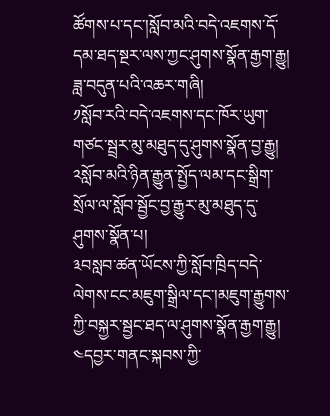ཚོགས་པ་དང་།སློབ་མའི་བདེ་འཇགས་དོ་དམ་ཐད་སྔར་ལས་ཀྱང་ཤུགས་སྣོན་རྒྱག་རྒྱུ།
ཟླ་བདུན་པའི་འཆར་གཞི།
༡སློབ་རའི་བདེ་འཇགས་དང་ཁོར་ཡུག་གཙང་སྦྲར་མུ་མཐུད་དུ་ཤུགས་སྣོན་བྱ་རྒྱུ།
༢སློབ་མའི་ཉིན་རྒྱུན་སྤྱོད་ལམ་དང་སྒྲིག་སྲོལ་ལ་སློབ་སྦྱོང་བྱ་རྒྱུར་མུ་མཐུད་དུ་ཤུགས་སྣོན་པ།
༣བསླབ་ཚན་ཡོངས་ཀྱི་སློབ་ཁྲིད་བདེ་ལེགས་ངང་མཇུག་སྒྲིལ་དང་།མཇུག་རྒྱུགས་ཀྱི་བསྐྱར་སྦྱང་ཐད་ལ་ཤུགས་སྣོན་རྒྱག་རྒྱུ།
༤དབྱར་གནང་སྐབས་ཀྱི་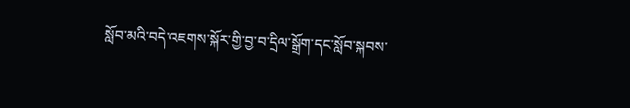སློབ་མའི་བདེ་འཇགས་སྐོར་གྱི་བྱ་བ་དྲིལ་སྒྲོག་དང་སློབ་སྐབས་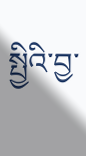སྤྱིའི་བྱ་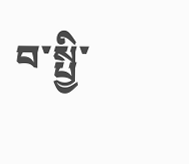བ་སྤྱི་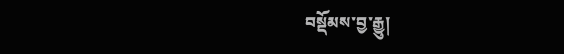བསྡོམས་བྱ་རྒྱུ།